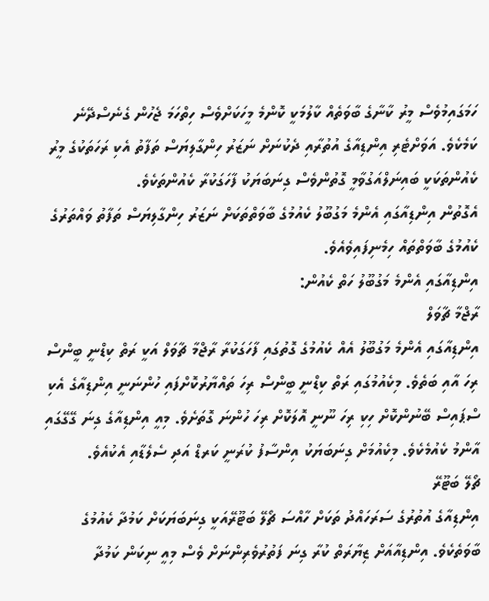ހަމަގައިމުވެސް މީރު ކާނާގެ ބާވަތެއް ކާލުމަކީ ކޮންމެ މީހަކަށްވެސް ހިތްހަމަ ޖެހުން ގެނެސްދޭނެ ކަމެކެވެ. އަވަށްޓެރި އިންޑިއާގެ އުތުރާއި ދެކުނަށް ނަޒަރު ހިންގާލިޔަސް ތަފާތު އެކި ރަހަތަކުގެ މީރު ކެއުންތަކަކީ ބައިނަލްއަގުވާމީ ގޮތުންވެސް ގިނަބަޔަކު ފާހަގަކުރާ ކެއުންތަކެވެ.
އެގޮތުން އިންޑިއާގައި އެންމެ މަގުބޫލު ކެއުމުގެ ބާވަތްތަކަށް ނަޒަރު ހިންގާލިޔަސް ތަފާތު ވައްތަރުގެ ކެއުމުގެ ބާވަތްތައް ހިމެނިފައިވެއެވެ.
އިންޑިއާގައި އެންމެ މަގުބޫލު ހަތް ކެއުން:
ރާޖްމާ ޗާވަލް
އިންޑިއާގައި އެންމެ މަގުބޫލު އެއް ކެއުމުގެ ގޮތުގައި ފާހަގަކުރާ ރާޖްމާ ޗާވަލް އަކީ ރަތް ކިޑްނީ ބީންސް ރިހަ އާއި ބަތެވެ. މިކެއުމުގައި ރަތް ކިޑްނީ ބީންސް ރިހަ ތައްޔާރުކޮށްފައި ހުންނަނީ އިންޑިއާގެ އެކި ސްޕައިސް ބޭނުންކޮށް ހިކި ރިހަ ނޫނީ އޮލަކޮށް ރިހަ ހުންނަ ގޮތަށެވެ. މިއީ އިންޑިއާގެ ގިނަ ގޭގޭގައި އާންމު ކެއުމެކެވެ. މިކެއުމަށް ގިނަބަޔަކު އިންސާފު ކުރަނީ ކަރޑް އަދި ސެލެޑާއި އެކުއެވެ.
ޗޯލޭ ބަޓޫރޭ
އިންޑިއާގެ އުތުރުގެ ސަރަހައްދު ތަކަށް ހާއްސަ ޗޯލޭ ބަޓޫރޭއަކީ ގިނަބަޔަކަށް ކަމުދާ ކެއުމުގެ ބާވަތެކެވެ. އިންޑިއާއަށް ޒިޔާރަތް ކުރާ ގިނަ ފަތުރުވެރިންނަށް ވެސް މިއީ ނިކަން ކަމުދާ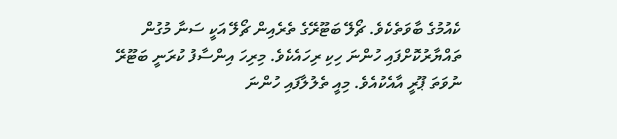ކެއުމުގެ ބާވަތެކެވެ. ޗޯލޭ ބަޓޫރޭގެ ތެރެއިން ޗޯލޭ އަކީ ސަނާ މުގުން ތައްޔާރުކޮށްފައި ހުންނަ ހިކި ރިހައެކެވެ. މިރިހަ އިންސާފު ކުރަނީ ބަޓޫރޭ ނުވަތަ ޕޫރީ އާއެކުއެވެ. މިއީ ތެލުލާފައި ހުންނަ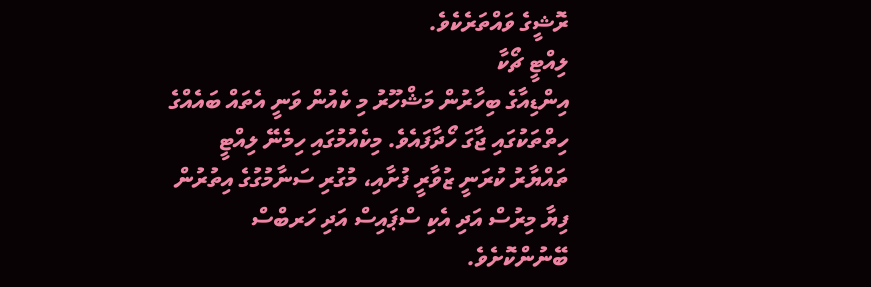ރޮޝީގެ ވައްތަރެކެވެ.
ލިއްޓީ ޗޯކާ
އިންޑިއާގެ ބިހާރުން މަޝްހޫރު މި ކެއުން ވަނީ އެތައް ބައެއްގެ ހިތްތަކުގައި ޖާގަ ހޯދާފައެވެ. މިކެއުމުގައި ހިމެނޭ ލިއްޓީ ތައްޔާރު ކުރަނީ ޒުވާރީ ފުށާއި، މުގުރި ސަނާމުގުގެ އިތުރުން ފިޔާ މިރުސް އަދި އެކި ސްޕައިސް އަދި ހަރބްސް ބޭނުންކޮށެވެ.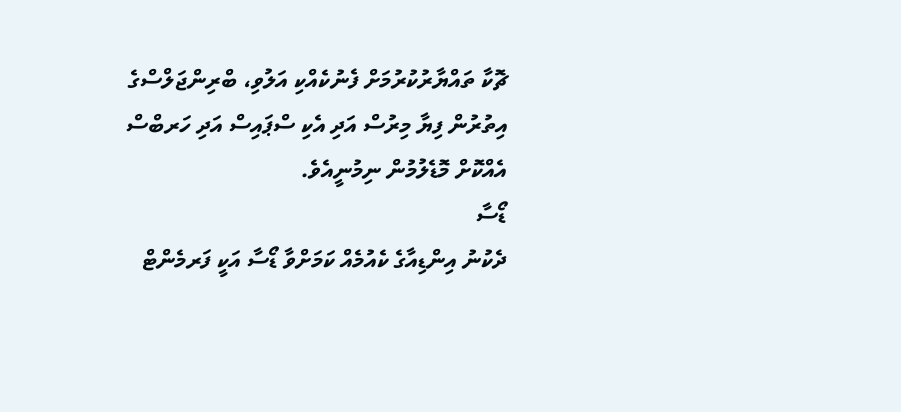ޗޮކާ ތައްޔާރުކުރުމަށް ފެނުކެއްކި އަލުވި، ބްރިންޖަލްސްގެ އިތުރުން ފިޔާ މިރުސް އަދި އެކި ސްޕައިސް އަދި ހަރބްސް އެއްކޮށް މޮޑެލުމުން ނިމުނީއެވެ.
ޑޯސާ
ދެކުނު އިންޑިއާގެ ކެއުމެއް ކަމަށްވާ ޑޯސާ އަކީ ފަރމެންޓް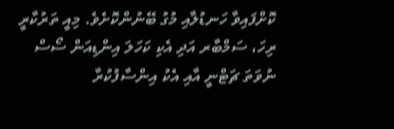ކޮށްފައިވާ ހަނޑުލާއި މުގު ބޭނުންކޮށެވެ. މިއީ ތަރުކާރީ ރިހަ، ސަމްބާރ އަދި އެކި ކަހަލަ އިންޑިއަން ސޯސް ނުވަތަ ޗަޓްނީ އާއި އެކު އިންސާފުކުރާ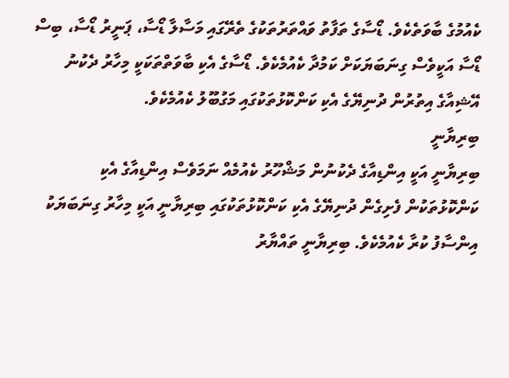ކެއުމުގެ ބާވަތެކެވެ. ޑޯސާގެ ތަފާތު ވައްތަރުތަކުގެ ތެރޭގައި މަސާލާ ޑޯސާ، ޕަނީރު ޑޯސާ، ބިސް ޑޯސާ އަކީވެސް ގިނަބަޔަކަށް ކަމުދާ ކެއުމެކެވެ. ޑޯސާގެ އެކި ބާވަތްތަކަކީ މިހާރު ދެކުނު އޭޝިއާގެ އިތުރުން ދުނިޔޭގެ އެކި ކަންކޮޅުތަކުގައި މަގުބޫލު ކެއުމެކެވެ.
ބިރިޔާނީ
ބިރިޔާނީ އަކީ އިންޑިއާގެ ދެކުނުން މަޝްހޫރު ކެއުމެއް ނަމަވެސް އިންޑިއާގެ އެކި ކަންކޮޅުތަކުން ފެށިގެން ދުނިޔޭގެ އެކި ކަންކޮޅުތަކުގައި ބިރިޔާނީ އަކީ މިހާރު ގިނަބަޔަކު އިންސާފު ކުރާ ކެއުމެކެވެ. ބިރިޔާނީ ތައްޔާރު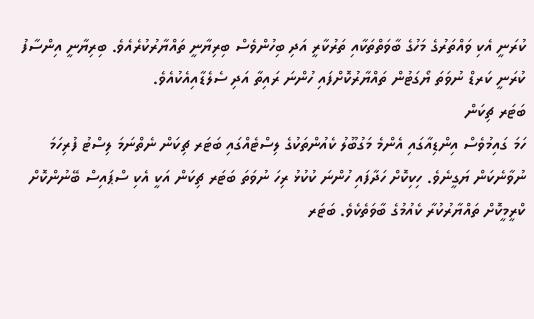ކުރަނީ އެކި ވައްތަރުގެ މަހުގެ ބާވަތްތަކާއި ތަރުކާރީ އަދި ބިހުންވެސް ބިރިޔާނީ ތައްޔާރުކުރެއެވެ. ބިރިޔާނީ އިންސާފު ކުރަނީ ކަރޑް ނުވަތަ ޔޯގަޓުން ތައްޔާރުކޮށްފައި ހުންނަ ރައިތާ އަދި ސެލެޑާއިއެކުއެވެ.
ބަޓަރ ޗިކަން
ހަމަ ގައިމުވެސް އިންޑިއާގައި އެންމެ މަގުބޫލު ކެއުންތަކުގެ ލިސްޓެއްގައި ބަޓަރ ޗިކަން ނެތްނަމަ ލިސްޓު ފުރިހަމަ ނުވާނެކަން ޔަގީނެވެ. ހިކިކޮށް ހަދާފައި ހުންނަ ކުކުޅު ރިހަ ނުވަތަ ބަޓަރ ޗިކަން އަކީ އެކި ސްޕައިސް ބޭނުންކޮށް ކްރީމީކޮށް ތައްޔާރުކުރާ ކެއުމުގެ ބާވަތެކެވެ. ބަޓަރ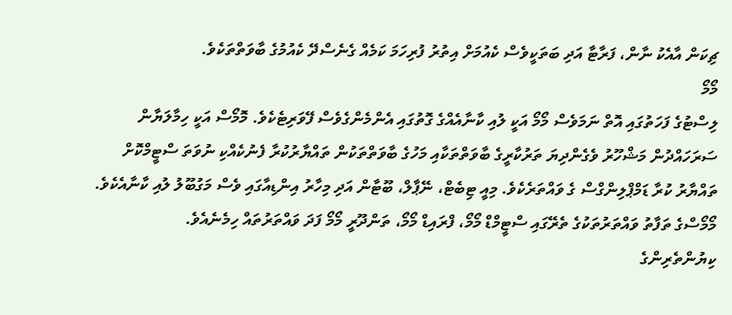ޗިކަން އާއެކު ނާން، ފަރާޓާ އަދި ބަތަކީވެސް ކެއުމަށް އިތުރު ފުރިހަމަ ކަމެއް ގެނެސްދޭ ކެއުމުގެ ބާވަތްތަކެވެ.
މޯމޯ
ލިސްޓުގެ ފަހަތުގައި އޮތް ނަމަވެސް މޯމޯ އަކީ ލުއި ކާނާއެއްގެ ގޮތުގައި އެންމެންގެވެސް ފޭވަރިޓެކެވެ. މޮމޯސް އަކީ ހިމާލަޔާން ސަރަހައްދުން މަޝްހޫރު ވެގެންދިޔަ ތަރުކާރީގެ ބާވަތްތަކާއި މަހުގެ ބާވަތްތަކުން ތައްޔާރުކުރާ ފެނުކެއްކި ނުވަތަ ސްޓީމްކޮށް ތައްޔާރު ކުރާ ޑަމްޕްލިންގްސް ގެ ވައްތަރެކެވެ. މިއީ ޓިބެޓް، ނޭޕާލް، ބޫޓާން އަދި މިހާރު އިންޑިއާގައި ވެސް މަގުބޫލު ލުއި ކާނާއެކެވެ. މޯމޯސްގެ ތަފާތު ވައްތަރުތަކުގެ ތެރޭގައި ސްޓީމްޑް މޯމޯ، ފްރައިޑް މޯމޯ، ތަންދޫރީ މޯމޯ ފަދަ ވައްތަރުތައް ހިމެނެއެވެ.
ކިޔުންތެރިންގެ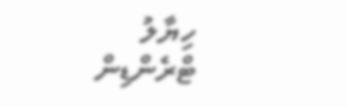ހިޔާލު
ޓްރެންޑިން